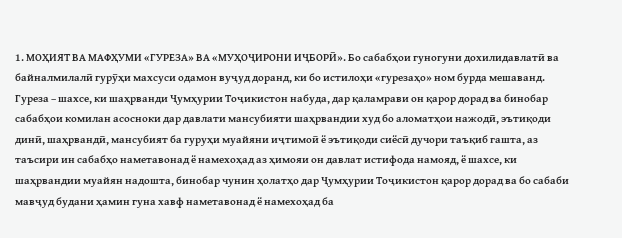1. МОҲИЯТ ВА МАФҲУМИ «ГУРЕЗА» ВА «МУҲОҶИРОНИ ИҶБОРӢ». Бо сабабҳои гуногуни дохилидавлатӣ ва байналмилалӣ гурӯҳи махсуси одамон вуҷуд доранд, ки бо истилоҳи «гурезаҳо» ном бурда мешаванд.
Гуреза – шахсе, ки шаҳрванди Ҷумҳурии Тоҷикистон набуда, дар қаламрави он қарор дорад ва бинобар сабабҳои комилан асосноки дар давлати мансубияти шаҳрвандии худ бо аломатҳои нажодӣ, эътиқоди динӣ, шаҳрвандӣ, мансубият ба гуруҳи муайяни иҷтимоӣ ё эътиқоди сиёсӣ дучори таъқиб гашта, аз таъсири ин сабабҳо наметавонад ё намехоҳад аз ҳимояи он давлат истифода намояд, ё шахсе, ки шаҳрвандии муайян надошта, бинобар чунин ҳолатҳо дар Ҷумҳурии Тоҷикистон қарор дорад ва бо сабаби мавҷуд будани ҳамин гуна хавф наметавонад ё намехоҳад ба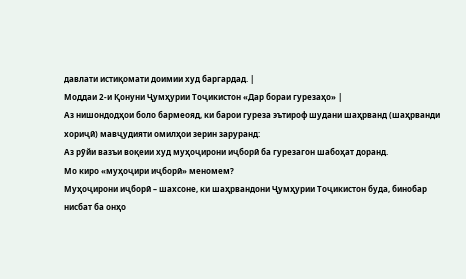давлати истиқомати доимии худ баргардад. |
Моддаи 2-и Қонуни Ҷумҳурии Тоҷикистон «Дар бораи гурезаҳо» |
Аз нишондодҳои боло бармеояд, ки барои гуреза эътироф шудани шаҳрванд (шаҳрванди хориҷӣ) мавҷудияти омилҳои зерин заруранд:
Аз рӯйи вазъи воқеии худ муҳоҷирони иҷборӣ ба гурезагон шабоҳат доранд.
Мо киро «муҳоҷири иҷборӣ» меномем?
Муҳоҷирони иҷборӣ – шахсоне, ки шаҳрвандони Ҷумҳурии Тоҷикистон буда, бинобар нисбат ба онҳо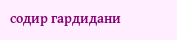содир гардидани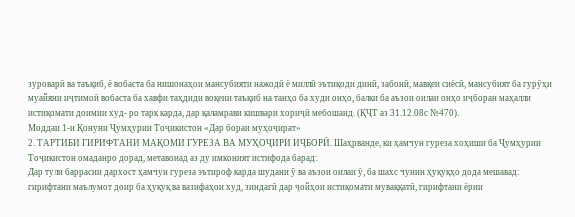зуроварӣ ва таъқиб, ё вобаста ба нишонаҳои мансубияти нажодӣ ё миллӣ эътиқоди динӣ, забонӣ, мавқеи сиёсӣ, мансубият ба гурӯҳи муайяни иҷтимоӣ вобаста ба хавфи таҳдиди воқеии таъқиб на танҳо ба худи онҳо, балки ба аъзои оилаи онҳо иҷборан маҳалли истиқомати доимии худ- ро тарк карда, дар қаламрави кишвари хориҷӣ мебошанд. (ҚҶТ аз 31.12.08с №470).
Моддаи 1-и Қонуни Ҷумҳурии Тоҷикистон «Дар бораи муҳоҷират»
2. ТАРТИБИ ГИРИФТАНИ МАҚОМИ ГУРЕЗА ВА МУҲОҶИРИ ИҶБОРӢ. Шаҳрванде, ки ҳамчун гуреза хоҳиши ба Ҷумҳурии Тоҷикистон омаданро дорад, метавонад аз ду имконият истифода барад:
Дар тули баррасии дархост ҳамчун гуреза эътироф карда шудани ӯ ва аъзои оилаи ӯ, ба шахс чунин ҳуқуқҳо дода мешавад: гирифтани маълумот доир ба ҳуқуқ ва вазифаҳои худ, зиндагӣ дар ҷойҳои истиқомати муваққатӣ, гирифтани ёрии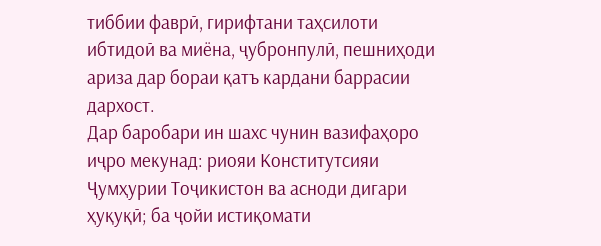тиббии фаврӣ, гирифтани таҳсилоти ибтидоӣ ва миёна, ҷубронпулӣ, пешниҳоди ариза дар бораи қатъ кардани баррасии дархост.
Дар баробари ин шахс чунин вазифаҳоро иҷро мекунад: риояи Конститутсияи Ҷумҳурии Тоҷикистон ва асноди дигари ҳуқуқӣ; ба ҷойи истиқомати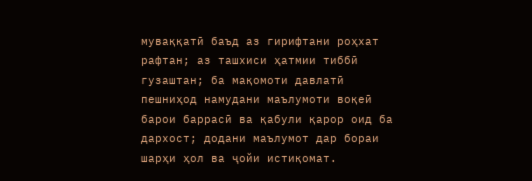муваққатӣ баъд аз гирифтани роҳхат рафтан; аз ташхиси ҳатмии тиббӣ гузаштан; ба мақомоти давлатӣ пешниҳод намудани маълумоти воқеӣ барои баррасӣ ва қабули қарор оид ба дархост; додани маълумот дар бораи шарҳи ҳол ва ҷойи истиқомат.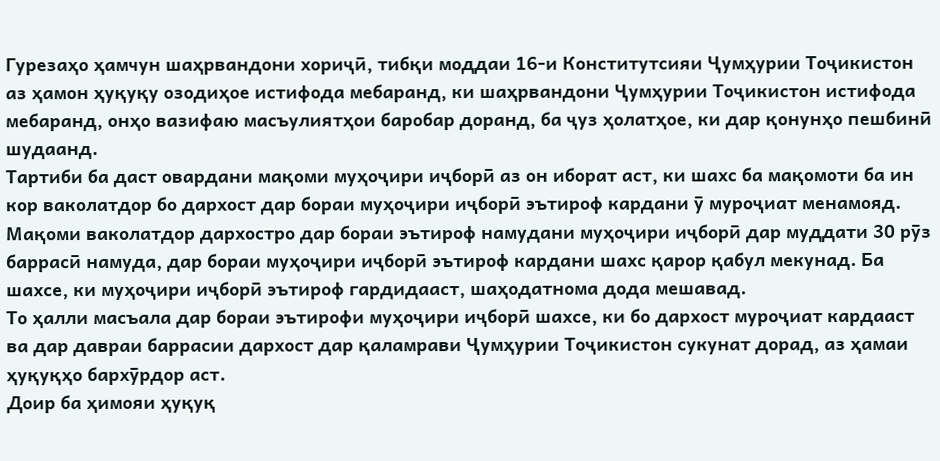Гурезаҳо ҳамчун шаҳрвандони хориҷӣ, тибқи моддаи 16-и Конститутсияи Ҷумҳурии Тоҷикистон аз ҳамон ҳуқуқу озодиҳое истифода мебаранд, ки шаҳрвандони Ҷумҳурии Тоҷикистон истифода мебаранд, онҳо вазифаю масъулиятҳои баробар доранд, ба ҷуз ҳолатҳое, ки дар қонунҳо пешбинӣ шудаанд.
Тартиби ба даст овардани мақоми муҳоҷири иҷборӣ аз он иборат аст, ки шахс ба мақомоти ба ин кор ваколатдор бо дархост дар бораи муҳоҷири иҷборӣ эътироф кардани ӯ муроҷиат менамояд. Мақоми ваколатдор дархостро дар бораи эътироф намудани муҳоҷири иҷборӣ дар муддати 30 рӯз баррасӣ намуда, дар бораи муҳоҷири иҷборӣ эътироф кардани шахс қарор қабул мекунад. Ба шахсе, ки муҳоҷири иҷборӣ эътироф гардидааст, шаҳодатнома дода мешавад.
То ҳалли масъала дар бораи эътирофи муҳоҷири иҷборӣ шахсе, ки бо дархост муроҷиат кардааст ва дар давраи баррасии дархост дар қаламрави Ҷумҳурии Тоҷикистон сукунат дорад, аз ҳамаи ҳуқуқҳо бархӯрдор аст.
Доир ба ҳимояи ҳуқуқ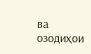ва озодиҳои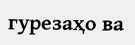гурезаҳо ва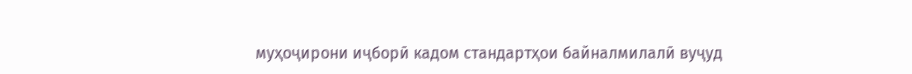муҳоҷирони иҷборӣ кадом стандартҳои байналмилалӣ вуҷуд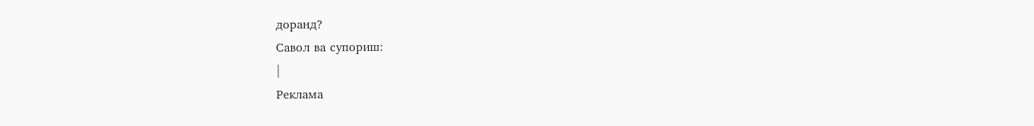доранд?
Савол ва супориш:
|
Реклама